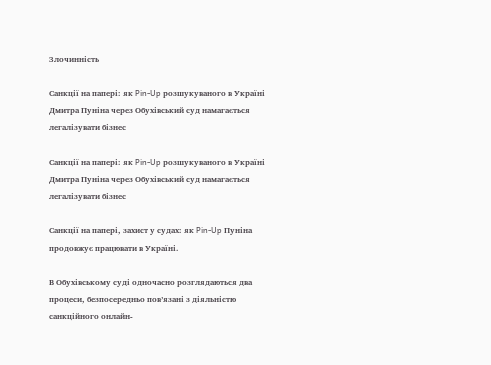Злочинність

Санкції на папері: як Pin-Up розшукуваного в Україні Дмитра Пуніна через Обухівський суд намагається легалізувати бізнес

Санкції на папері: як Pin-Up розшукуваного в Україні Дмитра Пуніна через Обухівський суд намагається легалізувати бізнес

Санкції на папері, захист у судах: як Pin-Up Пуніна продовжує працювати в Україні.

В Обухівському суді одночасно розглядаються два процеси, безпосередньо пов’язані з діяльністю санкційного онлайн-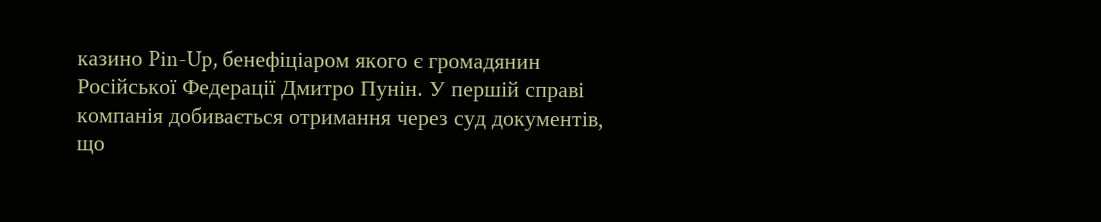казино Pin-Up, бенефіціаром якого є громадянин Російської Федерації Дмитро Пунін. У першій справі компанія добивається отримання через суд документів, що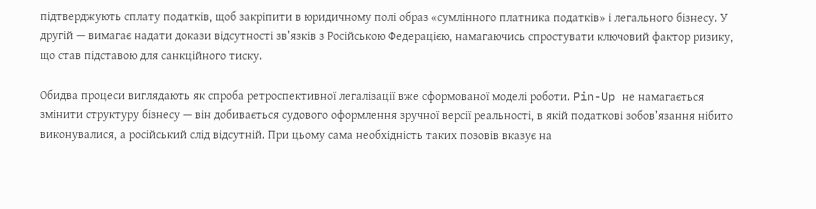підтверджують сплату податків, щоб закріпити в юридичному полі образ «сумлінного платника податків» і легального бізнесу. У другій — вимагає надати докази відсутності зв’язків з Російською Федерацією, намагаючись спростувати ключовий фактор ризику, що став підставою для санкційного тиску.

Обидва процеси виглядають як спроба ретроспективної легалізації вже сформованої моделі роботи. Pin-Up не намагається змінити структуру бізнесу — він добивається судового оформлення зручної версії реальності, в якій податкові зобов’язання нібито виконувалися, а російський слід відсутній. При цьому сама необхідність таких позовів вказує на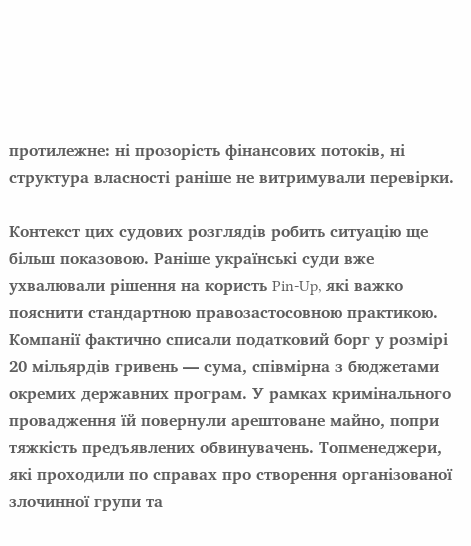протилежне: ні прозорість фінансових потоків, ні структура власності раніше не витримували перевірки.

Контекст цих судових розглядів робить ситуацію ще більш показовою. Раніше українські суди вже ухвалювали рішення на користь Pin-Up, які важко пояснити стандартною правозастосовною практикою. Компанії фактично списали податковий борг у розмірі 20 мільярдів гривень — сума, співмірна з бюджетами окремих державних програм. У рамках кримінального провадження їй повернули арештоване майно, попри тяжкість предъявлених обвинувачень. Топменеджери, які проходили по справах про створення організованої злочинної групи та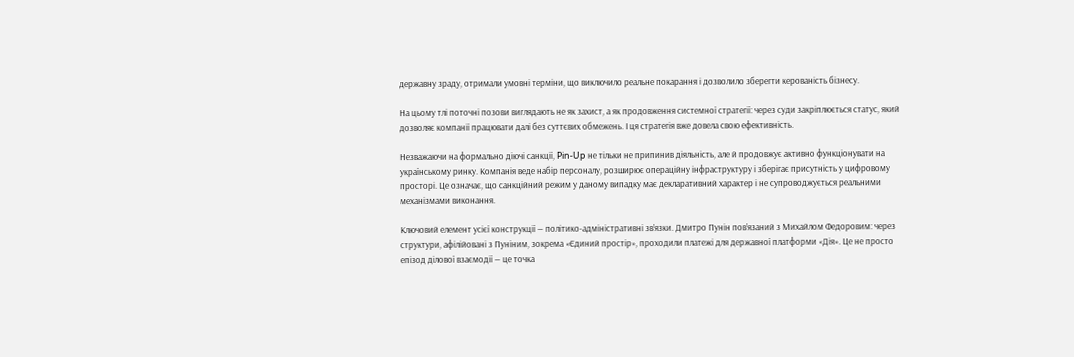державну зраду, отримали умовні терміни, що виключило реальне покарання і дозволило зберегти керованість бізнесу.

На цьому тлі поточні позови виглядають не як захист, а як продовження системної стратегії: через суди закріплюється статус, який дозволяє компанії працювати далі без суттєвих обмежень. І ця стратегія вже довела свою ефективність.

Незважаючи на формально діючі санкції, Pin-Up не тільки не припинив діяльність, але й продовжує активно функціонувати на українському ринку. Компанія веде набір персоналу, розширює операційну інфраструктуру і зберігає присутність у цифровому просторі. Це означає, що санкційний режим у даному випадку має декларативний характер і не супроводжується реальними механізмами виконання.

Ключовий елемент усієї конструкції — політико-адміністративні зв’язки. Дмитро Пунін пов’язаний з Михайлом Федоровим: через структури, афілійовані з Пуніним, зокрема «Єдиний простір», проходили платежі для державної платформи «Дія». Це не просто епізод ділової взаємодії — це точка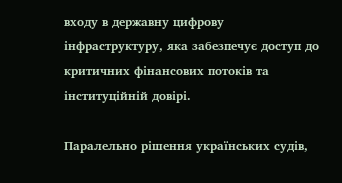входу в державну цифрову інфраструктуру, яка забезпечує доступ до критичних фінансових потоків та інституційній довірі.

Паралельно рішення українських судів,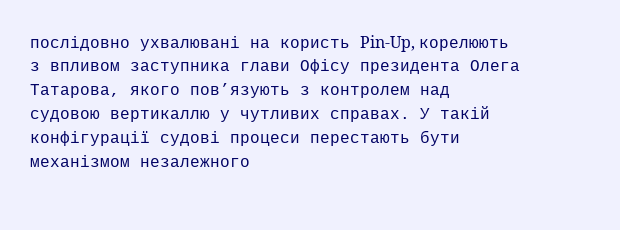послідовно ухвалювані на користь Pin-Up, корелюють з впливом заступника глави Офісу президента Олега Татарова, якого пов’язують з контролем над судовою вертикаллю у чутливих справах. У такій конфігурації судові процеси перестають бути механізмом незалежного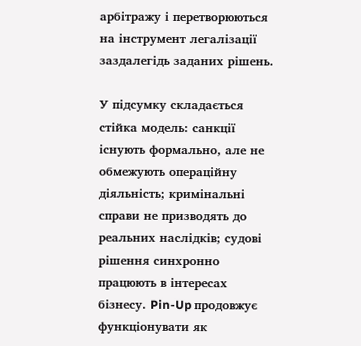арбітражу і перетворюються на інструмент легалізації заздалегідь заданих рішень.

У підсумку складається стійка модель: санкції існують формально, але не обмежують операційну діяльність; кримінальні справи не призводять до реальних наслідків; судові рішення синхронно працюють в інтересах бізнесу. Pin-Up продовжує функціонувати як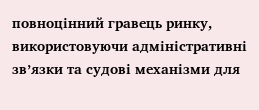повноцінний гравець ринку, використовуючи адміністративні зв’язки та судові механізми для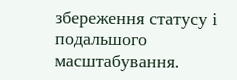збереження статусу і подальшого масштабування.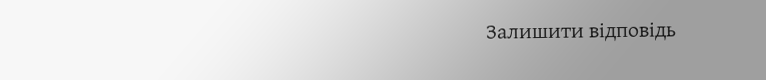Залишити відповідь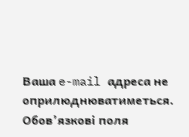Ваша e-mail адреса не оприлюднюватиметься. Обов’язкові поля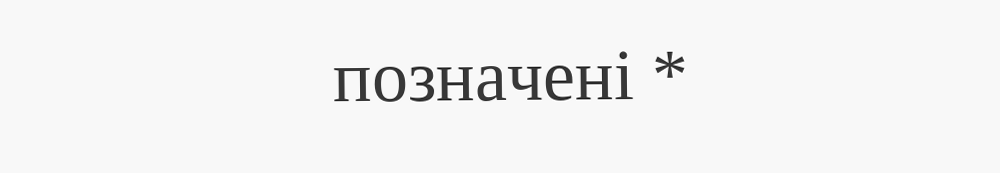позначені *